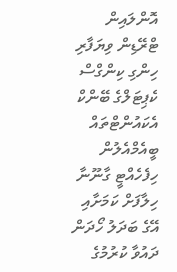އޮންލައިން ޓްރޭޑިން ވިޔަފާރި ހިންގި ކިންގްސް ކެޕިޓަލްގެ ބޭންކް އެކައުންޓްތައް ބީއެމްއެލުން ހިފެހެއްޓީ ގާނޫނާ ހިލާފަށް ކަމަށާއި އޭގެ ބަދަލު ހޯދަން ދައުވާ ކުރުމުގެ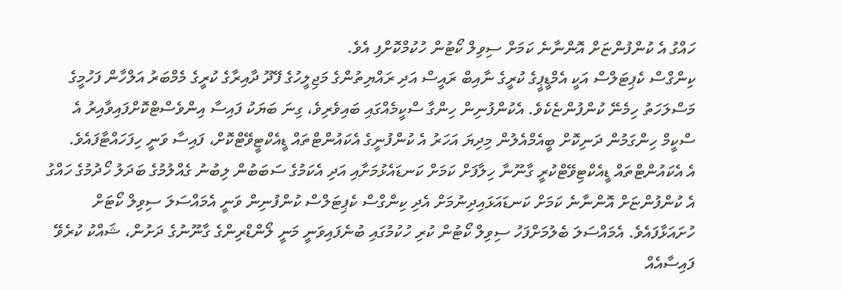ހައްގު އެ ކުންފުންޏަށް އޮންނާނެ ކަމަށް ސިވިލް ކޯޓުން ހުކުމްކޮށްފި އެވެ.
ކިންގްސް ކެޕިޓަލްސް އަކީ އެމްޑީޕީގެ ކުރީގެ ނާއިބް ރައީސް އަދި ރައްޔިތުންގެ މަޖިލީހުގެ ފޭދޫ ދާއިރާގެ ކުރީގެ މެމްބަރު އަލްހާން ފަހުމީގެ މަސްލަހަތު ހިމެނޭ ކުންފުންޏެކެވެ. އެކުންފުނިން ހިންގާ ސްކީމެއްގައި ބައިވެރިވެ، ގިނަ ބަޔަކު ފައިސާ އިންވެސްޓްކޮށްފައިވާއިރު އެ ސްކީމް ހިންގަމުން ދަނިކޮށް ބީއެމްއެލުން މިދިޔަ އަހަރު އެ ކުންފުނީގެ އެކައުންޓްތައް ޑީއެކްޓީވޭޓްކޮށް، ފައިސާ ވަނީ ހިފަހައްޓާފައެވެ.
އެ އެކައުންޓްތައް ޑީއެކްޓިވޭޓްކުރީ ގާނޫނާ ހިލާފަށް ކަމަށް ކަނޑައެޅުމަށާއި އަދި އެކަމުގެ ސަބަބުން ލިބުނު ގެއްލުމުގެ ބަދަލު ހޯދުމުގެ ހައްގު އެ ކުންފުންޏަށް އޮންނާނެ ކަމަށް ކަނޑައަޅައިދިނުމަށް އެދި ކިންގްސް ކެޕިޓަލްސް ކުންފުނިން ވަނީ އެމައްސަލަ ސިވިލް ކޯޓަށް ހުށައަޅާފައެވެ. އެމައްސަލަ ބެލުމަށްފަހު ސިވިލް ކޯޓުން ކުރި ހުކުމުގައި ބުނެފައިވަނީ މަނީ ލޯންޑްރިންގެ ގާނޫނުގެ ދަށުން، ޝައްކު ކުރެވޭ ފައިސާއެއް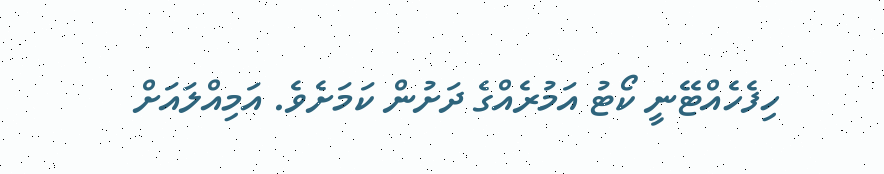ހިފެހެއްޓޭނީ ކޯޓު އަމުރެއްގެ ދަށުން ކަމަށެވެ. އަމިއްލައަށް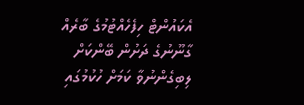އެކައުންޓް ހިފެހެއްޓުމުގެ ބާރެއް ގާނޫނުގެ ދަށުން ބޭންކަށް ލިބިގެންނުވާ ކަމަށް ހުކުމުގައި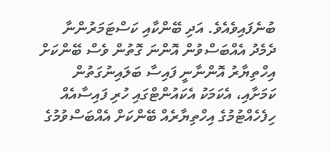ބުނެފައިވެއެވެ. އަދި ބޭންކާއި ކަސްޓަމަރުންނާ ދެމެދު އެއްބަސްވުން އޮންނަ ގޮތުން ވެސް ބޭންކަށް އިހްތިޔާރު އޮންނާނީ ފައިސާ ބަލައިނުގަތުން ކަމަށާއި، އެކަމަކު އެކައުންޓްގައި ހުރި ފައިސާއެއް ހިފެހެއްޓުމުގެ އިހްތިޔާރެއް ބޭންކަށް އެއްބަސްވުމުގެ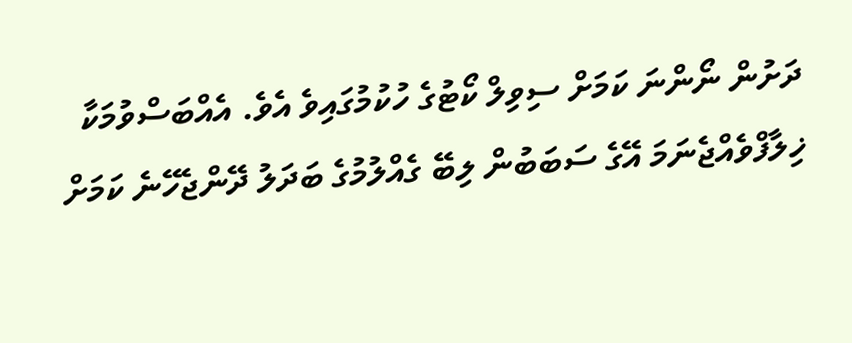ދަށުން ނޯންނަ ކަމަށް ސިވިލް ކޯޓުގެ ހުކުމުގައިވެ އެވެ. އެއްބަސްވުމަކާ ޚިލާފްވެއްޖެނަމަ އޭގެ ސަބަބުން ލިބޭ ގެއްލުމުގެ ބަދަލު ދޭންޖެހޭނެ ކަމަށް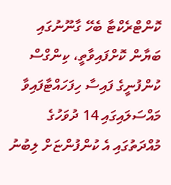ކޮންޓްރެކްޓާ ބެހޭ ގާނޫނުގައި ބަޔާން ކޮށްފައިވާތީ، ކިންގްސް ކުންފުނީގެ ފައިސާ ހިފަހައްޓާފައިވާ މައްސަލައިގައި 14 ދުވަހުގެ މުއްދަތުގައި އެ ކުންފުންޏަށް ލިބުނު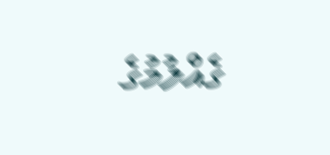ގެއްލުމުގެ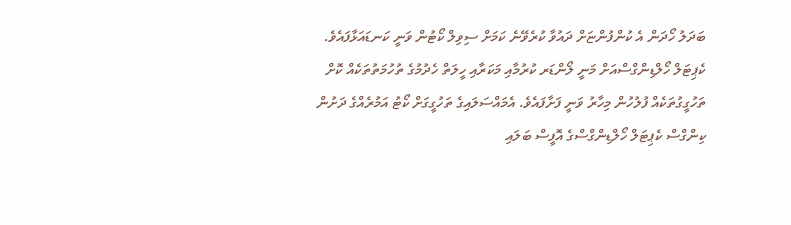ބަދަލު ހޯދަން އެ ކުންފުންޏަށް ދައުވާ ކުރެވޭނެ ކަމަށް ސިވިލް ކޯޓުން ވަނީ ކަނޑައަޅާފައެވެ.
ކެޕިޓަލް ހޯލްޑިންގްސްއަށް މަނީ ލޯންޑަރ ކުރުމާއި މަކަރާއި ހީލަތް ހެދުމުގެ ތުހުމަތުތަކެއް ކޮށް ތަހުގީގުތަކެއް ފުލުހުން މިހާރު ވަނީ ފަށާފައެވެ. އެމައްސަލައިގެ ތަހުގީގަށް ކޯޓު އަމުރެއްގެ ދަށުން ކިންގްސް ކެޕިޓަލް ހޯލްޑިންގްސްގެ އޮފީސް ބަލައި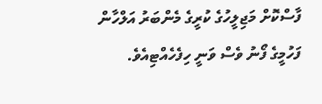ފާސްކޮށް މަޖިލީހުގެ ކުރީގެ މެންބަރު އަލްހާން ފަހުމީގެ ފޯނު ވެސް ވަނީ ހިފެހެއްޓިއެވެ.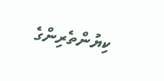ކިޔުންތެރިންގެ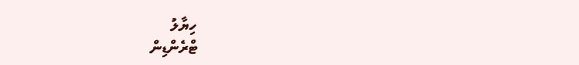ހިޔާލު
ޓްރެންޑިން